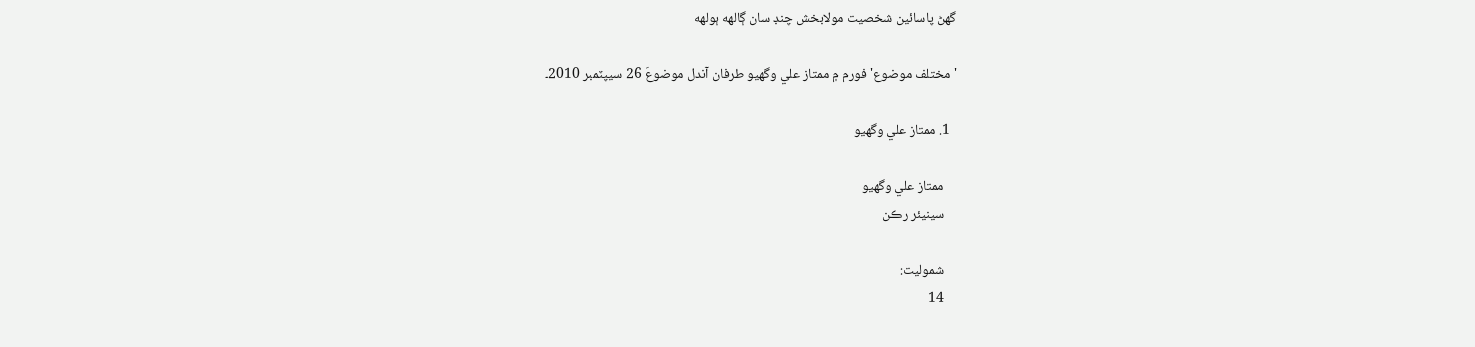گهڻ پاسائين شخصيت مولابخش چنڊ سان ڳالهه ٻولهه

'مختلف موضوع' فورم ۾ ممتاز علي وگهيو طرفان آندل موضوعَ 26 سيپٽمبر 2010۔

  1. ممتاز علي وگهيو

    ممتاز علي وگهيو
    سينيئر رڪن

    شموليت:
    14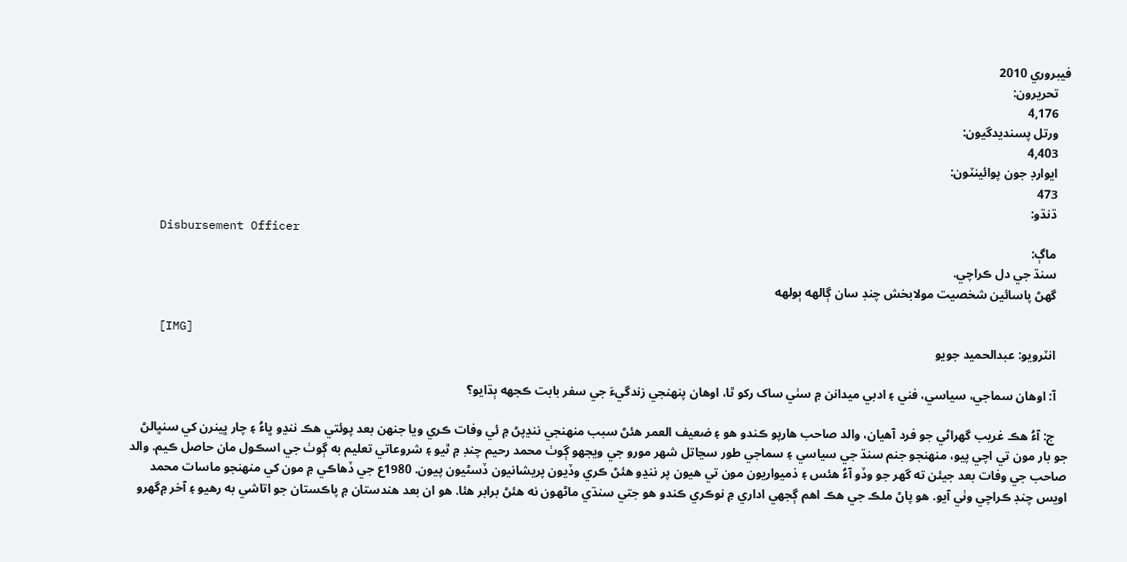فيبروري 2010
    تحريرون:
    4,176
    ورتل پسنديدگيون:
    4,403
    ايوارڊ جون پوائينٽون:
    473
    ڌنڌو:
    Disbursement Officer
    ماڳ:
    سنڌ جي دل ڪراچي.
    گهڻ پاسائين شخصيت مولابخش چنڊ سان ڳالهه ٻولهه

    [IMG]
    انٽرويو: عبدالحميد جويو

    آ: اوهان سماجي، سياسي، فني ۽ ادبي ميدانن ۾ سٺي ساک رکو ٿا، اوهان پنهنجي زندگيءَ جي سفر بابت ڪجهه ٻڌايو؟

    ج: آءُ هڪ غريب گهراڻي جو فرد آهيان، والد صاحب هارپو ڪندو هو ۽ ضعيف العمر هئڻ سبب منهنجي ننڍپڻ ۾ ئي وفات ڪري ويا جنهن بعد پوئتي هڪ ننڍو ڀاءُ ۽ چار ڀينرن کي سنڀالڻ جو بار مون تي اچي پيو، منهنجو جنم سنڌ جي سياسي ۽ سماجي طور سڃاتل شهر مورو جي ويجهو ڳوٺ محمد رحيم چنڊ ۾ ٿيو ۽ شروعاتي تعليم به ڳوٺ جي اسڪول مان حاصل ڪيم. والد صاحب جي وفات بعد جيئن ته گهر جو وڏو آءُ هئس ۽ ذميواريون مون تي هيون پر ننڍو هئڻ ڪري وڏيون پريشانيون ڏسڻيون پيون. 1980ع جي ڏهاڪي ۾ مون کي منهنجو ماسات محمد اويس چنڊ ڪراچي وٺي آيو. هو پاڻ ملڪ جي هڪ اهم ڳجهي اداري ۾ نوڪري ڪندو هو جتي سنڌي ماڻهون نه هئڻ برابر هئا. هو ان بعد هندستان ۾ پاڪستان جو اتاشي به رهيو ۽ آخر ۾گهرو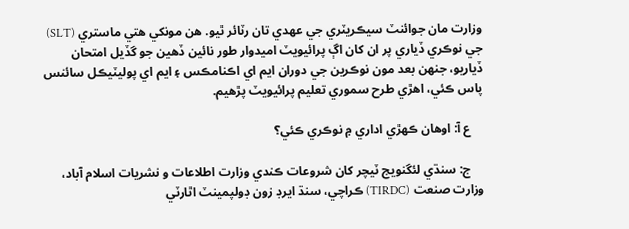وزارت مان جوائنٽ سيڪريٽري جي عهدي تان رٽائر ٿيو. هن مونکي هتي ماستري (SLT) جي نوڪري ڏياري پر ان کان اڳ پرائيويٽ اميدوار طور نائين ڏهين جو گڏيل امتحان ڏياريو، جنهن بعد مون نوڪرين جي دوران ايم اي اڪنامڪس ۽ ايم اي پوليٽيڪل سائنس پاس ڪئي، اهڙي طرح سموري تعليم پرائيويٽ پڙهيم.

    ع آ: اوهان ڪهڙي اداري ۾ نوڪري ڪئي؟

    ج: سنڌي لئگنويج ٽيچر کان شروعات ڪندي وزارت اطلاعات و نشريات اسلام آباد، وزارت صنعت (TIRDC) ڪراچي، سنڌ ايرڊ زون ڊولپمينٽ اٿارٽي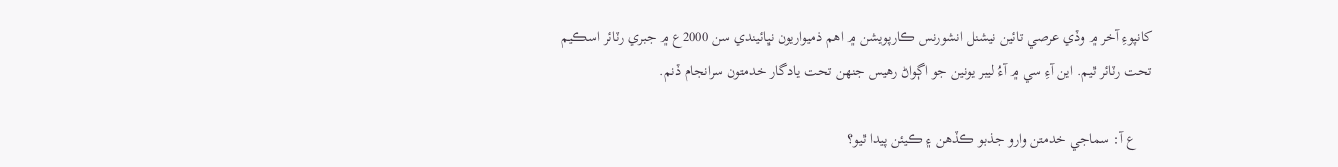کانپوءِ آخر ۾ وڏي عرصي تائين نيشنل انشورنس ڪارپويشن ۾ اهم ذميواريون نڀائيندي سن 2000ع ۾ جبري رٽائر اسڪيم تحت رٽائر ٿيم. اين آءِ سي ۾ آءُ ليبر يونين جو اڳواڻ رهيس جنهن تحت يادگار خدمتون سرانجام ڏنم.

    ع آ: سماجي خدمتن وارو جذبو ڪڏهن ۽ ڪيئن پيدا ٿيو؟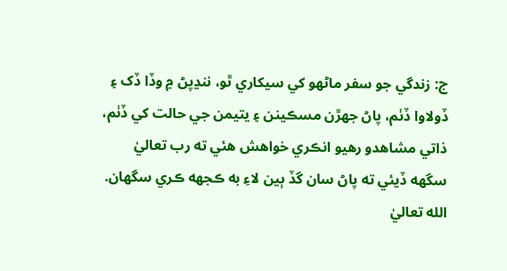ج: زندگي جو سفر ماڻهو کي سيکاري ٿو، ننڍپڻ ۾ وڏا ڏک ۽ ڏولاوا ڏٺم، پاڻ جهڙن مسڪينن ۽ يتيمن جي حالت کي ڏٺم، ذاتي مشاهدو رهيو انڪري خواهش هئي ته رب تعاليٰ سگهه ڏيئي ته پاڻ سان گڏ ٻين لاءِ به ڪجهه ڪري سگهان. الله تعاليٰ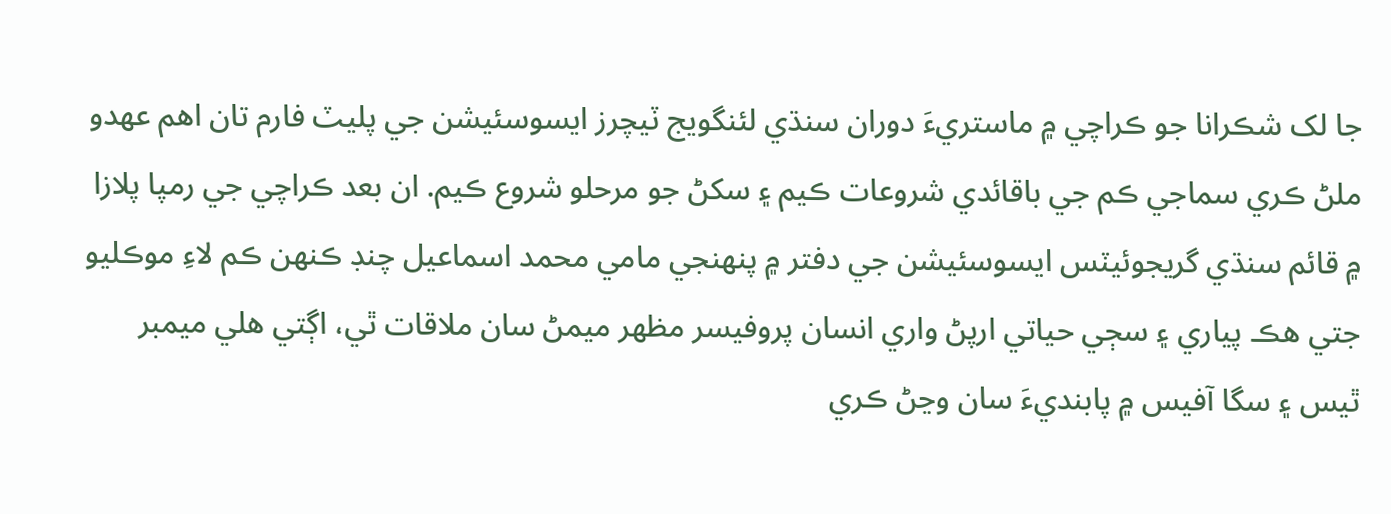جا لک شڪرانا جو ڪراچي ۾ ماستريءَ دوران سنڌي لئنگويج ٽيچرز ايسوسئيشن جي پليٽ فارم تان اهم عهدو ملڻ ڪري سماجي ڪم جي باقائدي شروعات ڪيم ۽ سکڻ جو مرحلو شروع ڪيم. ان بعد ڪراچي جي رمپا پلازا ۾ قائم سنڌي گريجوئيٽس ايسوسئيشن جي دفتر ۾ پنهنجي مامي محمد اسماعيل چنڊ ڪنهن ڪم لاءِ موڪليو جتي هڪ پياري ۽ سڄي حياتي ارپڻ واري انسان پروفيسر مظهر ميمڻ سان ملاقات ٿي، اڳتي هلي ميمبر ٿيس ۽ سگا آفيس ۾ پابنديءَ سان وڃڻ ڪري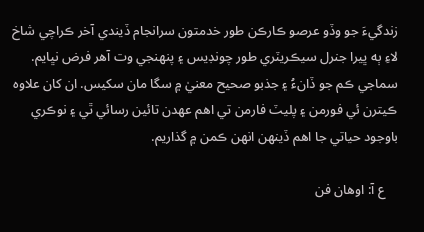زندگيءَ جو وڏو عرصو ڪارڪن طور خدمتون سرانجام ڏيندي آخر ڪراچي شاخ لاءِ ٻه ڀيرا جنرل سيڪريٽري طور چونڊيس ۽ پنهنجي وت آهر فرض نڀايم. سماجي ڪم جو ڏانءُ ۽ جذبو صحيح معنيٰ ۾ سگا مان سکيس. ان کان علاوه ڪيترن ئي فورمن ۽ پليٽ فارمن تي اهم عهدن تائين رسائي ٿي ۽ نوڪري باوجود حياتي جا اهم ڏينهن انهن ڪمن ۾ گذاريم.

    ع آ: اوهان فن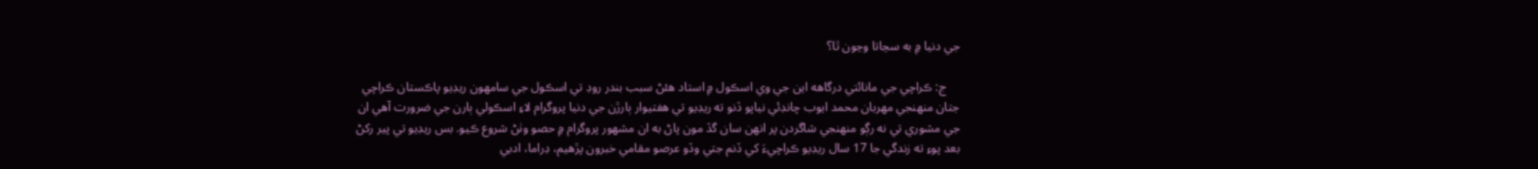جي دنيا ۾ به سڃاتا وڃون ٿا؟

    ج: ڪراچي جي مانائتي درگاهه اين جي وي اسڪول ۾ استاد هئڻ سبب بندر روڊ تي اسڪول جي سامهون ريڊيو پاڪستان ڪراچي جتان منهنجي مهربان محمد ايوب چانڊئي نياپو ڏنو ته ريڊيو تي هفتيوار ٻارڙن جي دنيا پروگرام لاءِ اسڪولي ٻارن جي ضرورت آهي ان جي مشوري تي نه رڳو منهنجي شاگردن پر انهن سان گڏ مون پاڻ به ان مشهور پروگرام ۾ حصو وٺڻ شروع ڪيو. بس ريڊيو تي پير رکڻ بعد پوءِ ته زندگي جا 17 سال ريڊيو ڪراچيءَ کي ڏنم جتي وڏو عرصو مقامي خبرون پڙهيم، ڊراما، ادبي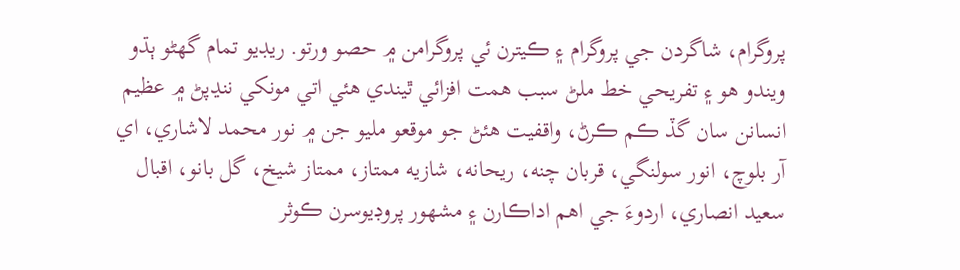پروگرام، شاگردن جي پروگرام ۽ ڪيترن ئي پروگرامن ۾ حصو ورتو. ريڊيو تمام گهڻو ٻڌو ويندو هو ۽ تفريحي خط ملڻ سبب همت افزائي ٿيندي هئي اتي مونکي ننڍپڻ ۾ عظيم انسانن سان گڏ ڪم ڪرڻ، واقفيت هئڻ جو موقعو مليو جن ۾ نور محمد لاشاري، اي آر بلوچ، انور سولنگي، قربان چنه، ريحانه، شازيه ممتاز، ممتاز شيخ، گل بانو، اقبال سعيد انصاري، اردوءَ جي اهم اداڪارن ۽ مشهور پروڊيوسرن ڪوثر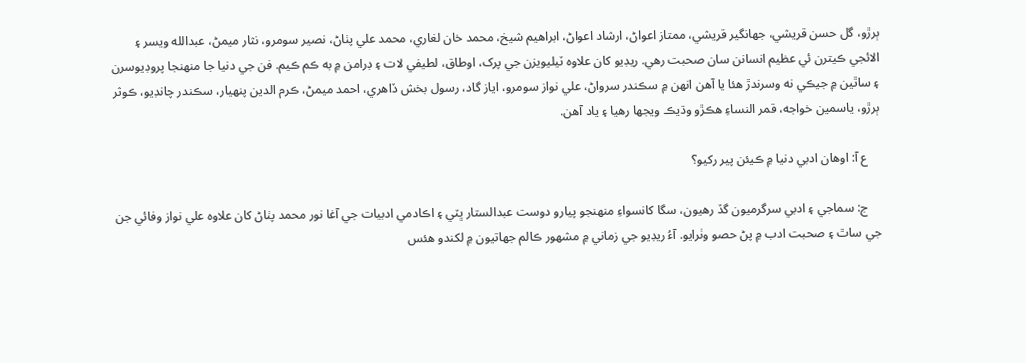ٻرڙو، گل حسن قريشي، جهانگير قريشي، ممتاز اعواڻ، ارشاد اعواڻ، ابراهيم شيخ، محمد خان لغاري، محمد علي پٺاڻ، نصير سومرو، نثار ميمڻ، عبدالله ويسر ۽ الائجي ڪيترن ئي عظيم انسانن سان صحبت رهي. ريڊيو کان علاوه ٽيليويزن جي پرک، اوطاق، لطيفي لات ۽ ڊرامن ۾ به ڪم ڪيم. فن جي دنيا جا منهنجا پروڊيوسرن ۽ ساٿين ۾ جيڪي نه وسرندڙ هئا يا آهن انهن ۾ سڪندر سرواڻ، علي نواز سومرو، اياز گاد، رسول بخش ڏاهري، احمد ميمڻ، ڪرم الدين پنهيار، سڪندر چانڊيو، ڪوثر ٻرڙو، ياسمين خواجه، قمر النساءِ هڪڙو وڌيڪ ويجها رهيا ۽ ياد آهن.

    ع آ: اوهان ادبي دنيا ۾ ڪيئن پير رکيو؟

    ج: سماجي ۽ ادبي سرگرميون گڏ رهيون، سگا کانسواءِ منهنجو پيارو دوست عبدالستار ڀٽي ۽ اڪادمي ادبيات جي آغا نور محمد پٺاڻ کان علاوه علي نواز وفائي جن جي ساٿ ۽ صحبت ادب ۾ پڻ حصو وٺرايو. آءُ ريڊيو جي زماني ۾ مشهور ڪالم جهاتيون ۾ لکندو هئس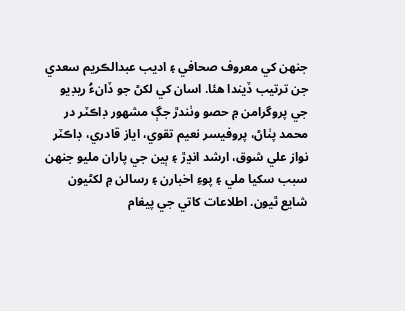جنهن کي معروف صحافي ۽ اديب عبدالڪريم سعدي جن ترتيب ڏيندا هئا. اسان کي لکڻ جو ڏانءُ ريڊيو جي پروگرامن ۾ حصو وٺندڙ جڳ مشهور ڊاڪٽر در محمد پٺاڻ، پروفيسر نعيم تقوي، اياز قادري، ڊاڪٽر نواز علي شوق، ارشد انڍڙ ۽ ٻين جي پاران مليو جنهن سبب سکيا ملي ۽ پوءِ اخبارن ۽ رسالن ۾ لکڻيون شايع ٿيون. اطلاعات کاتي جي پيغام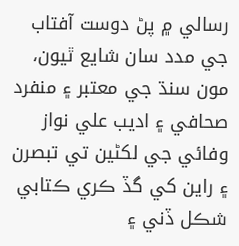رسالي ۾ پڻ دوست آفتاب جي مدد سان شايع ٿيون، مون سنڌ جي معتبر ۽ منفرد صحافي ۽ اديب علي نواز وفائي جي لکڻين تي تبصرن ۽ راين کي گڏ ڪري ڪتابي شڪل ڏني ۽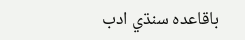باقاعده سنڌي ادب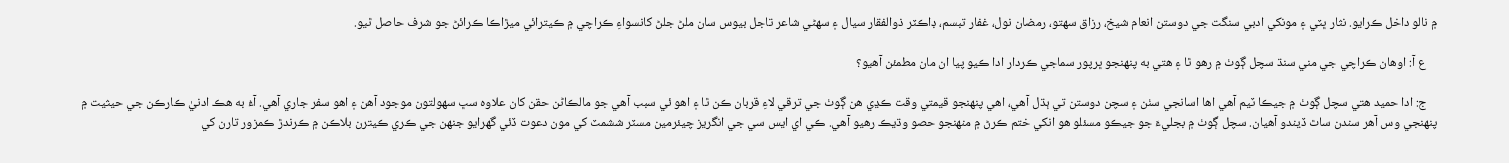۾ نالو داخل ڪرايو. نثار ڀٽي ۽ مونکي ادبي سنگت جي دوستن انعام شيخ، رزاق سهتو، رمضان نول، غفار تبسم، ڊاڪٽر ذوالفقار سيال ۽ سهڻي شاعر تاجل بيوس سان ملڻ جلڻ کانسواءِ ڪراچي ۾ ڪيترائي ميڙاڪا ڪرائڻ جو شرف حاصل ٿيو.

    ع آ: اوهان ڪراچي جي مني سنڌ سچل ڳوٺ ۾ رهو ٿا ۽ هتي به پنهنجو ڀرپور سماجي ڪردار ادا ڪيو پيا ان مان مطمئن آهيو؟

    ج: ادا حميد هتي سچل ڳوٺ ۾ جيڪا ٽيم آهي اها اسانجي سٺن ۽ سچن دوستن تي ٻڌل آهي، اهي پنهنجو قيمتي وقت ڪڍي هن ڳوٺ جي ترقي لاءِ قربان ڪن ٿا ۽ اهو ئي سبب آهي جو مالڪاڻن حقن کان علاوه سڀ سهولتون موجود آهن ۽ اهو سفر جاري آهي. آءُ به هڪ ادنيٰ ڪارڪن جي حيثيت ۾ پنهنجي وس آهر سندن ساٿ ڏيندو آهيان. سچل ڳوٺ ۾ بجليءَ جو جيڪو مسئلو هو انکي ختم ڪرڻ ۾ منهنجو حصو وڌيڪ رهيو آهي. ڪي اي ايس سي جي انگريز چيئرمين مسٽر ششمٽ کي مون دعوت ڏئي گهرايو جنهن جي ڪري ڪيترن بلاڪن ۾ ڪرندڙ ڪمزور تارن کي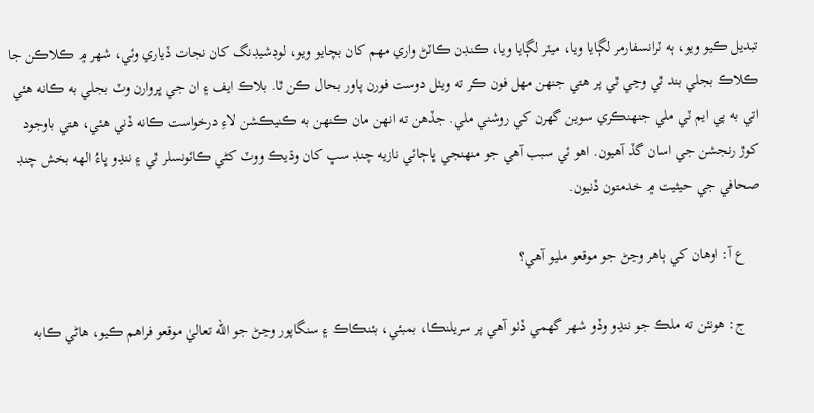تبديل ڪيو ويو، ٻه ٽرانسفارمر لڳايا ويا، ميٽر لڳايا ويا، ڪنڊن ڪاٽڻ واري مهم کان بچايو ويو، لوڊشيڊنگ کان نجات ڏياري وئي، شهر ۾ ڪلاڪن جا ڪلاڪ بجلي بند ٿي وڃي ٿي پر هتي جنهن مهل فون ڪر ته ويٺل دوست فورن پاور بحال ڪن ٿا. بلاڪ ايف ۽ ان جي ڀروارن وٽ بجلي به ڪانه هئي اتي به پي ايم ٽي ملي جنهنڪري سوين گهرن کي روشني ملي. جڏهن ته انهن مان ڪنهن به ڪنيڪشن لاءِ درخواست ڪانه ڏني هئي، هتي باوجود کوڙ رنجشن جي اسان گڏ آهيون. اهو ئي سبب آهي جو منهنجي ڀاڄائي نازيه چنڊ سڀ کان وڌيڪ ووٽ کڻي ڪائونسلر ٿي ۽ ننڍو ڀاءُ الهه بخش چنڊ صحافي جي حيثيت ۾ خدمتون ڏنيون.

    ع آ: اوهان کي ٻاهر وڃڻ جو موقعو مليو آهي؟

    ج: هونئن ته ملڪ جو ننڍو وڏو شهر گهمي ڏٺو آهي پر سريلنڪا، بمبئي، بئنڪاڪ ۽ سنگاپور وڃڻ جو الله تعاليٰ موقعو فراهم ڪيو، هاڻي ڪابه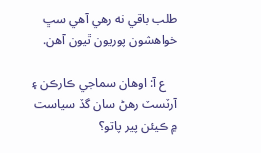طلب باقي نه رهي آهي سڀ خواهشون پوريون ٿيون آهن.

    ع آ: اوهان سماجي ڪارڪن ۽ آرٽسٽ رهڻ سان گڏ سياست ۾ ڪيئن پير پاتو؟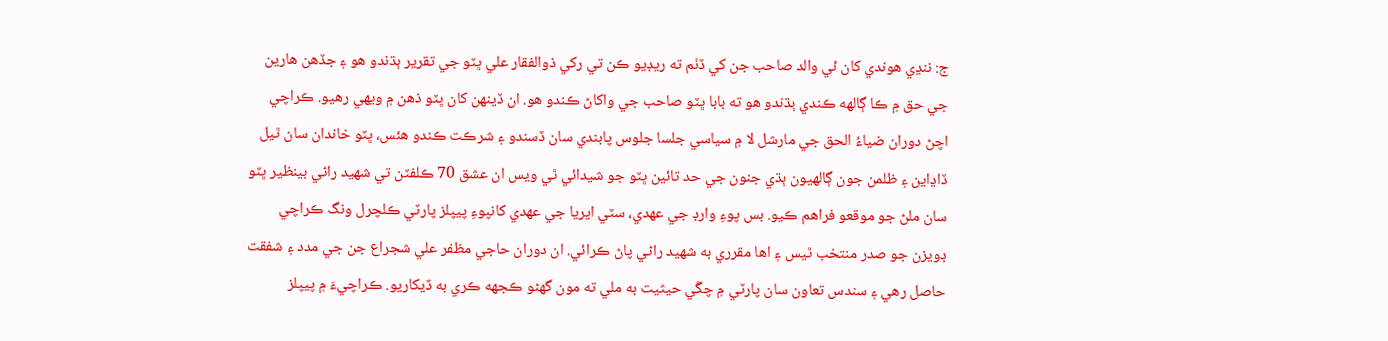ج: ننڍي هوندي کان ئي والد صاحب جن کي ڏٺم ته ريڊيو ڪن تي رکي ذوالفقار علي ڀٽو جي تقرير ٻڌندو هو ۽ جڏهن هارين جي حق ۾ ڪا ڳالهه ڪندي ٻڌندو هو ته بابا ڀٽو صاحب جي واکاڻ ڪندو هو. ان ڏينهن کان ڀٽو ذهن ۾ ويهي رهيو. ڪراچي اچڻ دوران ضياءُ الحق جي مارشل لا ۾ سياسي جلسا جلوس پابندي سان ڏسندو ۽ شرڪت ڪندو هئس، ڀٽو خاندان سان ٿيل ڏاڍاين ۽ ظلمن جون ڳالهيون ٻڌي جنون جي حد تائين ڀٽو جو شيدائي ٿي ويس ان عشق 70 ڪلفٽن تي شهيد راڻي بينظير ڀٽو سان ملڻ جو موقعو فراهم ڪيو. بس پوءِ وارڊ جي عهدي، سٽي ايريا جي عهدي کانپوءِ پيپلز پارٽي ڪلچرل ونگ ڪراچي ڊويزن جو صدر منتخب ٿيس ۽ اها مقرري به شهيد راڻي پاڻ ڪرائي. ان دوران حاجي مظفر علي شجراع جن جي مدد ۽ شفقت حاصل رهي ۽ سندس تعاون سان پارٽي ۾ چڱي حيثيت به ملي ته مون گهڻو ڪجهه ڪري به ڏيکاريو. ڪراچيءَ ۾ پيپلز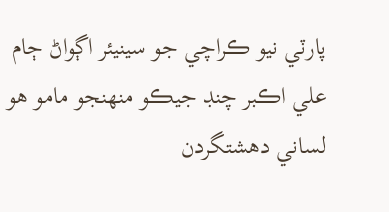پارٽي نيو ڪراچي جو سينيئر اڳواڻ ڄام علي اڪبر چنڊ جيڪو منهنجو مامو هو لساني دهشتگردن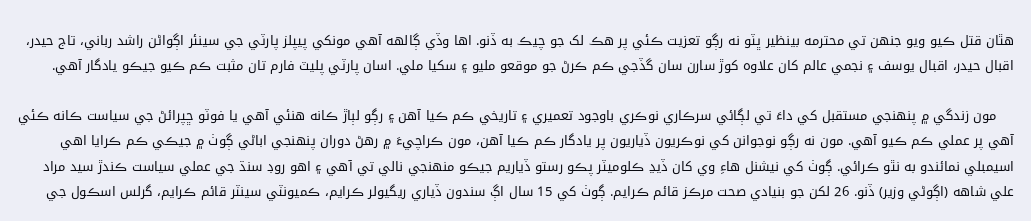هٿان قتل ڪيو ويو جنهن تي محترمه بينظير ڀٽو نه رڳو تعزيت ڪئي پر هڪ لک جو چيڪ به ڏنو. اها وڏي ڳالهه آهي مونکي پيپلز پارٽي جي سينئر اڳواڻن راشد رباني، تاج حيدر، اقبال حيدر، اقبال يوسف ۽ نجمي عالم کان علاوه کوڙ سارن سان گڏجي ڪم ڪرڻ جو موقعو مليو ۽ سکيا ملي. اسان پارٽي پليٽ فارم تان مثبت ڪم ڪيو جيڪو يادگار آهي.

    مون زندگي ۾ پنهنجي مستقبل کي داءَ تي لڳائي سرڪاري نوڪري باوجود تعميري ۽ تاريخي ڪم ڪيا آهن ۽ رڳو لٻاڙ ڪانه هنئي آهي يا فوٽو ڇپرائڻ جي سياست ڪانه ڪئي آهي پر عملي ڪم ڪيو آهي. مون نه رڳو نوجوانن کي نوڪريون ڏياريون پر يادگار ڪم ڪيا آهن، مون ڪراچيءَ ۾ رهڻ دوران پنهنجي اباڻي ڳوٺ ۾ جيڪي ڪم ڪرايا اهي اسيمبلي نمائندو به نٿو ڪرائي. ڳوٺ کي نيشنل هاءِ وي کان ڏيڍ ڪلوميٽر پڪو رستو ڏياريم جيڪو منهنجي نالي تي آهي ۽ اهو روڊ سنڌ جي عملي سياست ڪندڙ سيد مراد علي شاهه (اڳوڻي وزير) ڏنو. 26 لکن جو بنيادي صحت مرڪز قائم ڪرايم. ڳوٺ کي 15 سال اڳ سندون ڏياري ريگيولر ڪرايم، ڪميونٽي سينٽر قائم ڪرايم، گرلس اسڪول جي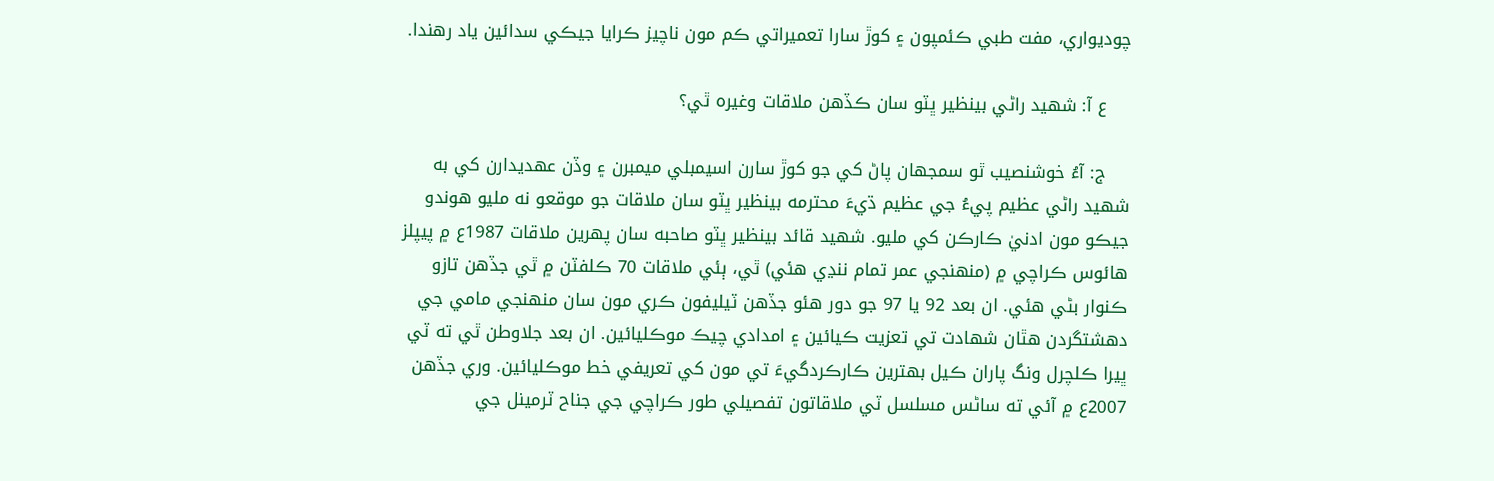چوديواري، مفت طبي ڪئمپون ۽ کوڙ سارا تعميراتي ڪم مون ناچيز ڪرايا جيڪي سدائين ياد رهندا.

    ع آ: شهيد راڻي بينظير ڀٽو سان ڪڏهن ملاقات وغيره ٿي؟

    ج: آءُ خوشنصيب ٿو سمجهان پاڻ کي جو کوڙ سارن اسيمبلي ميمبرن ۽ وڏن عهديدارن کي به شهيد راڻي عظيم پيءُ جي عظيم ڌيءَ محترمه بينظير ڀٽو سان ملاقات جو موقعو نه مليو هوندو جيڪو مون ادنيٰ ڪارڪن کي مليو. شهيد قائد بينظير ڀٽو صاحبه سان پهرين ملاقات 1987ع ۾ پيپلز هائوس ڪراچي ۾ (منهنجي عمر تمام ننڍي هئي) ٿي، ٻئي ملاقات 70 ڪلفٽن ۾ ٿي جڏهن تازو ڪنوار بڻي هئي. ان بعد 92 يا 97 جو دور هئو جڏهن ٽيليفون ڪري مون سان منهنجي مامي جي دهشتگردن هٿان شهادت تي تعزيت ڪيائين ۽ امدادي چيڪ موڪليائين. ان بعد جلاوطن ٿي ته ٽي ڀيرا ڪلچرل ونگ پاران ڪيل بهترين ڪارڪردگيءَ تي مون کي تعريفي خط موڪليائين. وري جڏهن 2007ع ۾ آئي ته ساڻس مسلسل ٽي ملاقاتون تفصيلي طور ڪراچي جي جناح ٽرمينل جي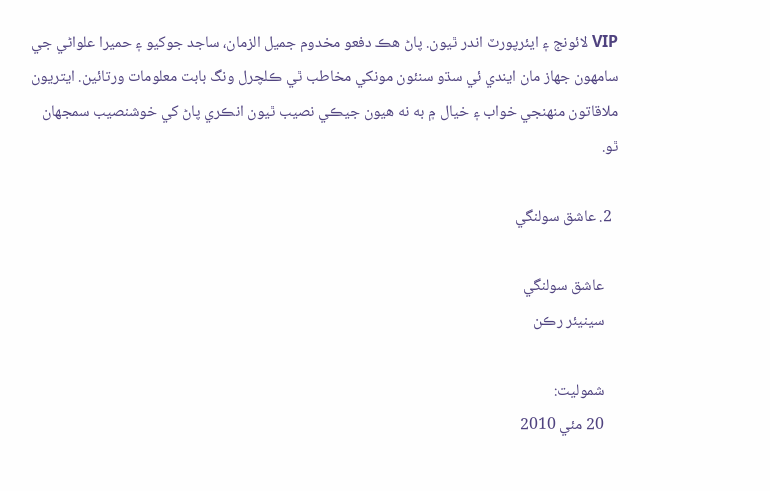VIP لائونج ۽ ايئرپورٽ اندر ٿيون. پاڻ هڪ دفعو مخدوم جميل الزمان، ساجد جوکيو ۽ حميرا علواڻي جي سامهون جهاز مان ايندي ئي سڌو سنئون مونکي مخاطب ٿي ڪلچرل ونگ بابت معلومات ورتائين. ايتريون ملاقاتون منهنجي خواب ۽ خيال ۾ به نه هيون جيڪي نصيب ٿيون انڪري پاڻ کي خوشنصيب سمجهان ٿو.

  2. عاشق سولنگي

    عاشق سولنگي
    سينيئر رڪن

    شموليت:
    20 مئي 2010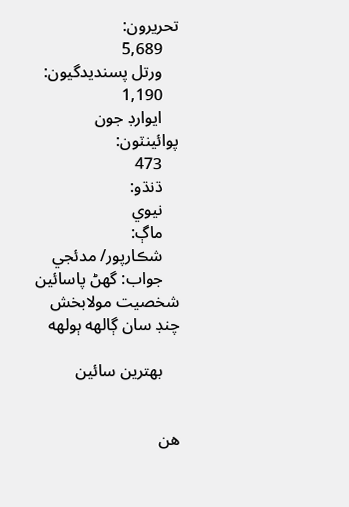تحريرون:
    5,689
    ورتل پسنديدگيون:
    1,190
    ايوارڊ جون پوائينٽون:
    473
    ڌنڌو:
    نيوي
    ماڳ:
    شڪارپور/ مدئجي
    جواب: گهڻ پاسائين شخصيت مولابخش چنڊ سان ڳالهه ٻولهه

    بهترين سائين


هن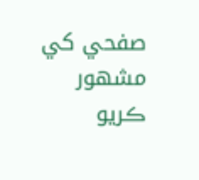صفحي کي مشهور ڪريو